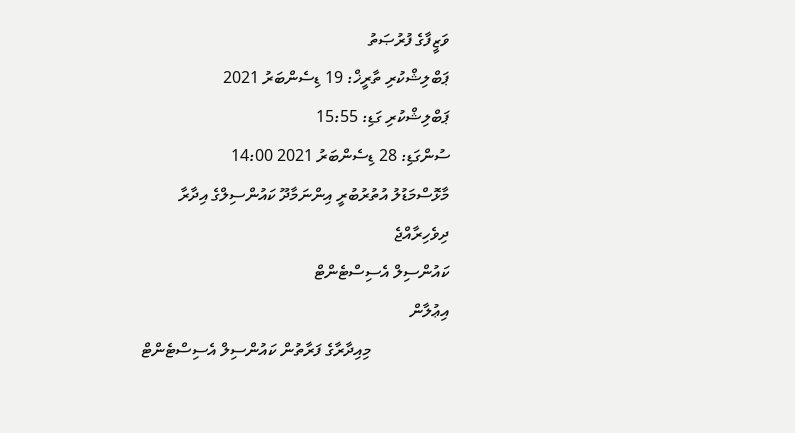ވަޒީފާގެ ފުރުޞަތު
ޕަބްލިޝްކުރި ތާރީޚް: 19 ޑިސެންބަރު 2021
ޕަބްލިޝްކުރި ގަޑި: 15:55
ސުންގަޑި: 28 ޑިސެންބަރު 2021 14:00
މާޅޮސްމަޑުލު އުތުރުބުރީ އިންނަމާދޫ ކައުންސިލްގެ އިދާރާ
ދިވެހިރާއްޖެ
ކައުންސިލް އެސިސްޓެންޓް
އިޢުލާން
                   މިއިދާރާގެ ފަރާތުން ކައުންސިލް އެސިސްޓެންޓް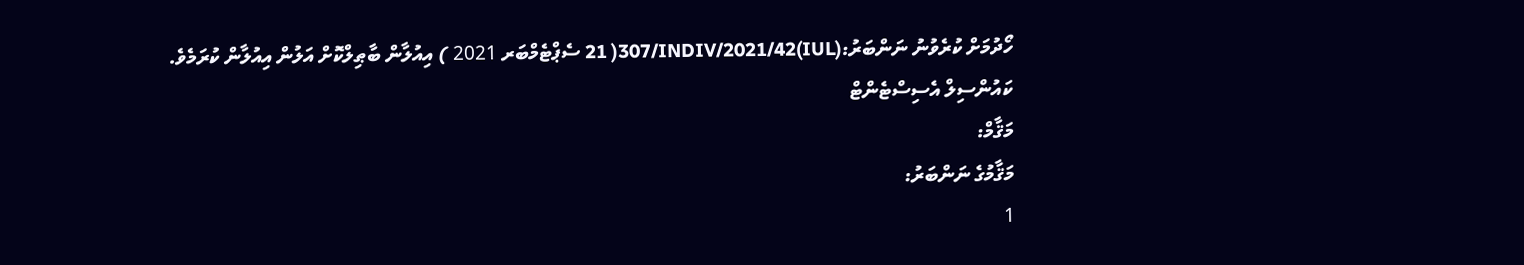ހޯދުމަށް ކުރެވުނު ނަންބަރު:(IUL)307/INDIV/2021/42( 21 ސެޕްޓެމްބަރ 2021 ) އިއުލާން ބާޠިލްކޮށް އަލުން އިއުލާން ކުރަމެވެ.
ކައުންސިލް އެސިސްޓެންޓް
މަޤާމް:
މަޤާމުގެ ނަންބަރު:
1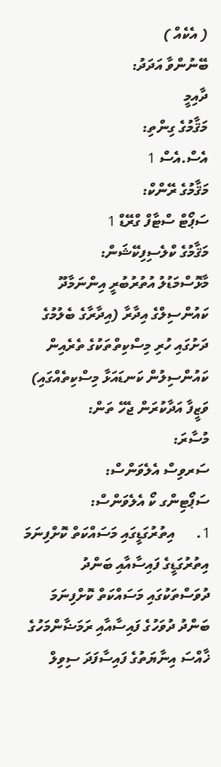( އެކެއް )
ބޭނުންވާ އަދަދު:
ދާއިމީ
މަޤާމުގެ ގިންތި:
އެސް.އެސް 1
މަޤާމުގެ ރޭންކް:
ސަޕޯޓް ސްޓާފް ގްރޭޑް 1
މަޤާމުގެ ކްލެސިފިކޭޝަން:
މާޅޮސްމަޑުލު އުތުރުބުރީ އިންނަމާދޫ ކައުންސިލްގެ އިދާރާ (އިދާރާގެ ބެލުމުގެ ދަށުގައި ހުރި މިސްކިތްތަކުގެ ތެރެއިން ކައުންސިލުން ކަނޑައަޅާ މިސްކިތެއްގައި)
ވަޒީފާ އަދާކުރަން ޖެހޭ ތަން:
މުސާރަ:
ސަރވިސް އެލެވަންސް:
ސަޕޯޓިންގ ކޯ އެލެވަންސް:
1.      އިތުރުގަޑީގައި މަސައްކަތް ކޮށްފިނަމަ އިތުރުގަޑީގެ ފައިސާއާއި ބަންދު ދުވަސްތަކުގައި މަސައްކަތް ކޮށްފިނަމަ ބަންދު ދުވަހުގެ ފައިސާއާއި ރަމަޟާންމަހުގެ ޚާއްސަ އިނާޔަތުގެ ފައިސާފަދަ ސިވިލް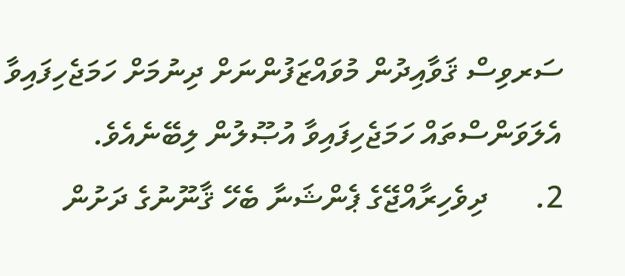ސަރވިސް ޤަވާއިދުން މުވައްޒަފުންނަށް ދިނުމަށް ހަމަޖެހިފައިވާ އެލަވަންސްތައް ހަމަޖެހިފައިވާ އުޞޫލުން ލިބޭނެއެވެ.
2.      ދިވެހިރާއްޖޭގެ ޕެންޝަނާ ބެހޭ ޤާނޫނުގެ ދަށުން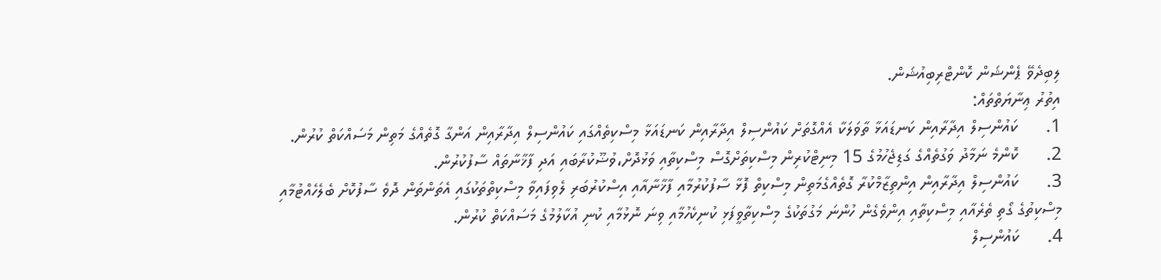ލިބިދެވޭ ޕެންޝަން ކޮންޓްރިބިއުޝަން.
އިތުރު ޢިނާޔަތްތައް:
1.      ކައުންސިލް އިދާރާއިން ކަނޑައަޅާ ތާވަލަކާ އެއްގޮތަށް ކައުންސިލް އިދާރާއިން ކަނޑައަޅާ މިސްކިތެއްގައި ކައުންސިލް އިދާރާއިން އަންގާ ގޮތެއްގެ މަތިން މަސައްކަތް ކުރުން.
2.      ކޮންމެ ނަމާދު ވަގުތެއްގެ ގަޑިޖެހުމުގެ 15 މިނިޓްކުރިން މިސްކިތަށްގޮސް މިސްކިތާއި ވަޅުދޮށް،ވުޟޫކުރާބައި އަދި ފާޚާނާތައް ސާފުކުރުން.
3.      ކައުންސިލް އިދާރާއިން އިންތިޒާމްކުރާ ގޮތެއްގެމަތިން މިސްކިތް ފޮޅާ ސާފުކުރުމާއި ފާޚާނާއާއި އިސްކުރުބަރި ލެވިފައިވާ މިސްކިތްތަކުގައި އެތަންތަން ދޮވެ ސާފުކޮށް ބެލެހެއްޓުމާއި މިސްކިތުގެ ގޯތި ތެރެއާއި މިސްކިތާއި އިންވެގެން ހުންނަ މަގުތަކުގެ މިސްކިތާވީފަޅި ކުނިކެހުމާއި ވިނަ ނޮޅުމާއި ކުނި އުކާލުމުގެ މަސައްކަތް ކުރުން.
4.      ކައުންސިލް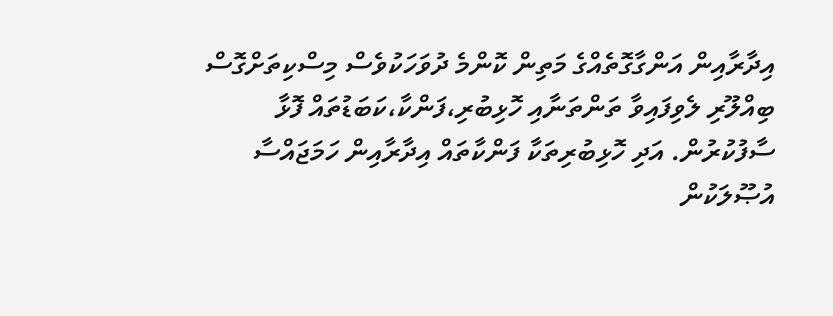އިދާރާއިން އަންގާގޮތެއްގެ މަތިން ކޮންމެ ދުވަހަކުވެސް މިސްކިތަށްގޮސް ބިއްލޫރި ލެވިފައިވާ ތަންތަނާއި ހޮޅިބުރި،ފަންކާ،ކަބަޑުތައް ފޮޅާ ސާފުކުރުން. އަދި ހޮޅިބުރިތަކާ ފަންކާތައް އިދާރާއިން ހަމަޖައްސާ އުޞޫލަކުން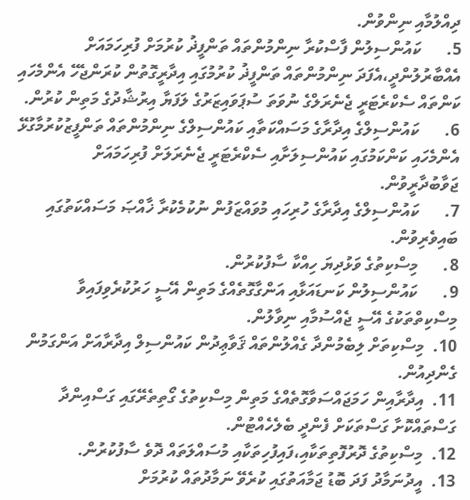ދިއްލުމާއި ނިންވުން.
5.      ކައުންސިލުން ފާސްކުރާ ނިންމުންތައް ތަންފީޛު ކުރުމަށް ފުރިހަމައަށް އެއްބާރުލުންދީ،އެފަދަ ނިންމުންތައް ތަންފީޛު ކުރުމުގައި އިދާރީގޮތުން ކުރަންޖެހޭ އެންމެހައި ކަންތައް ސެކްރެޓަރީ ޖެނެރަލްގެ ނުވަތަ ސުޕަވައިޒަރުގެ ލަފަޔާ އިރުޝާދުގެ މަތިން ކުރުން.
6.      ކައުންސިލްގެ އިދާރާގެ މަސައްކަތާއި ކައުންސިލްގެ ނިންމުންތައް ތަންފީޒުކުރުމާގުޅޭ އެންމެހައި ކަންކަމުގައި ކައުންސިލަށާއި ސެކްރެޓަރީ ޖެނެރަލަށް ފުރިހަމައަށް ޖަވާބުދާރީވުން.
7.      ކައުންސިލްގެ އިދާރާގެ ހުރިހައި މުވައްޒަފުން ނުކުމެކުރާ ޚާއްޞަ މަސައްކަތުގައި ބައިވެރިވުން.
8.      މިސްކިތުގެ ވަޅުދިޔަ ހިއްކާ ސާފުކުރުން.
9.      ކައުންސިލުން ކަނޑައަޅާއި އަންގާގޮތެއްގެ މަތިން އޭސީ ހަރުކުރެވިފައިވާ މިސްކިތްތަކުގެ އޭސީ ޖެއްސުމާއި ނިވާލުން.
10.  މިސްކިތަށް ލިބެމުންދާ ގެއްލުންތައް ޤަވާޢިދުން ކައުންސިލް އިދާރާއަށް އަންގަމުން ގެންދިއުން.
11.  އިދާރާއިން ހަމަޖައްސަވާގޮތެއްގެ މަތިން މިސްކިތުގެ ގޯތިތެރޭގައި ގަސްއިންދާ ގަސްތައްކޮށާ ގަސްތަކަށް ފެންދީ ބެލެހެއްޓުން.
12.  މިސްކިތުގެ ދޮރުފޮތިތަކާއި،ފައިފުހިތަކާއި މުސައްލަތައް ދޮވެ ސާފުކުރުން.
13.  އީދުނަމާދު ފަދަ ބޮޑު ޖަމާއަތުގައި ކުރެވޭ ނަމާދުތައް ކުރުމަށް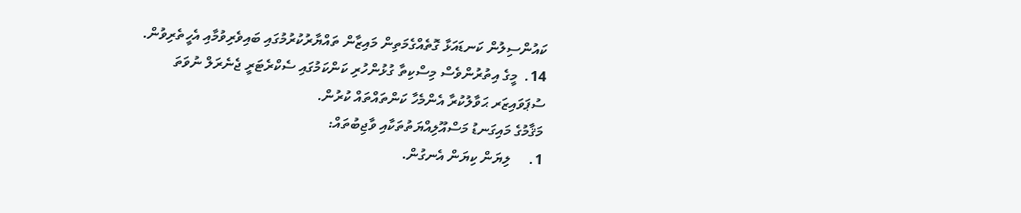ކައުންސިލުން ކަނޑައަޅާ ގޮތެއްގެމަތިން މައިޒާން ތައްޔާރުކުރުމުގައި ބައިވެރިވުމާއި އެހީތެރިވުން.
14.  މީގެ އިތުރުންވެސް މިސްކިތާ ގުޅުންހުރި ކަންކަމުގައި ސެކްރެޓަރީ ޖެނެރަލް ނުވަތަ ސުޕަވައިޒަރ ޙަވާލުކުރާ އެންމެހާ ކަންތައްތައް ކުރުން.
މަޤާމުގެ މައިގަނޑު މަސްއޫލިއްޔަތުތަކާއި ވާޖިބުތައް:
1.     ލިޔަން ކިޔަން އެނގުން.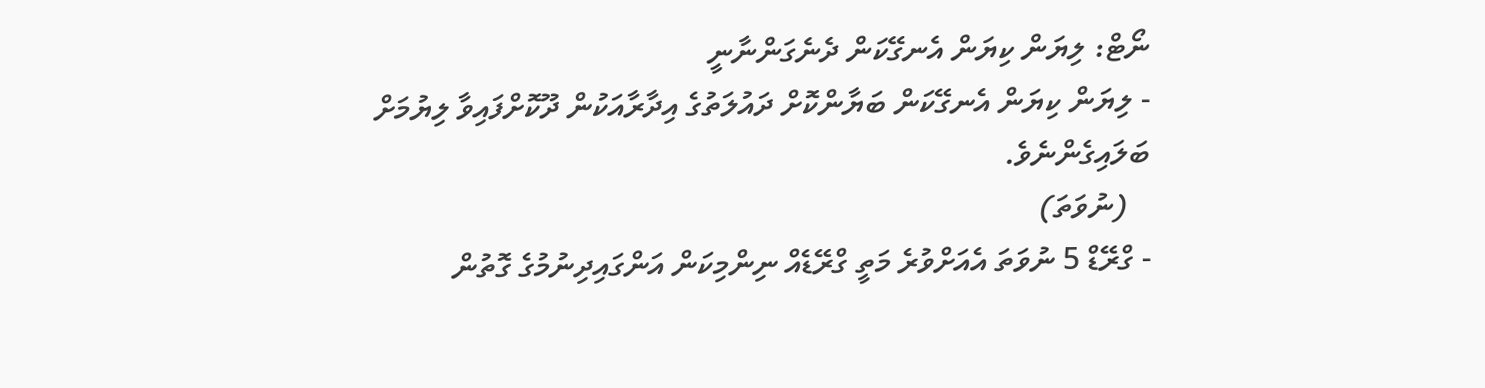ނޯޓް: ލިޔަން ކިޔަން އެނގޭކަން ދެނެގަންނާނީ
- ލިޔަން ކިޔަން އެނގޭކަން ބަޔާންކޮށް ދައުލަތުގެ އިދާރާއަކުން ދޫކޮށްފައިވާ ލިޔުމަށް ބަލައިގެންނެވެ.
   (ނުވަތަ)
- ގްރޭޑް 5 ނުވަތަ އެއަށްވުރެ މަތީ ގްރޭޑެއް ނިންމިކަން އަންގައިދިނުމުގެ ގޮތުން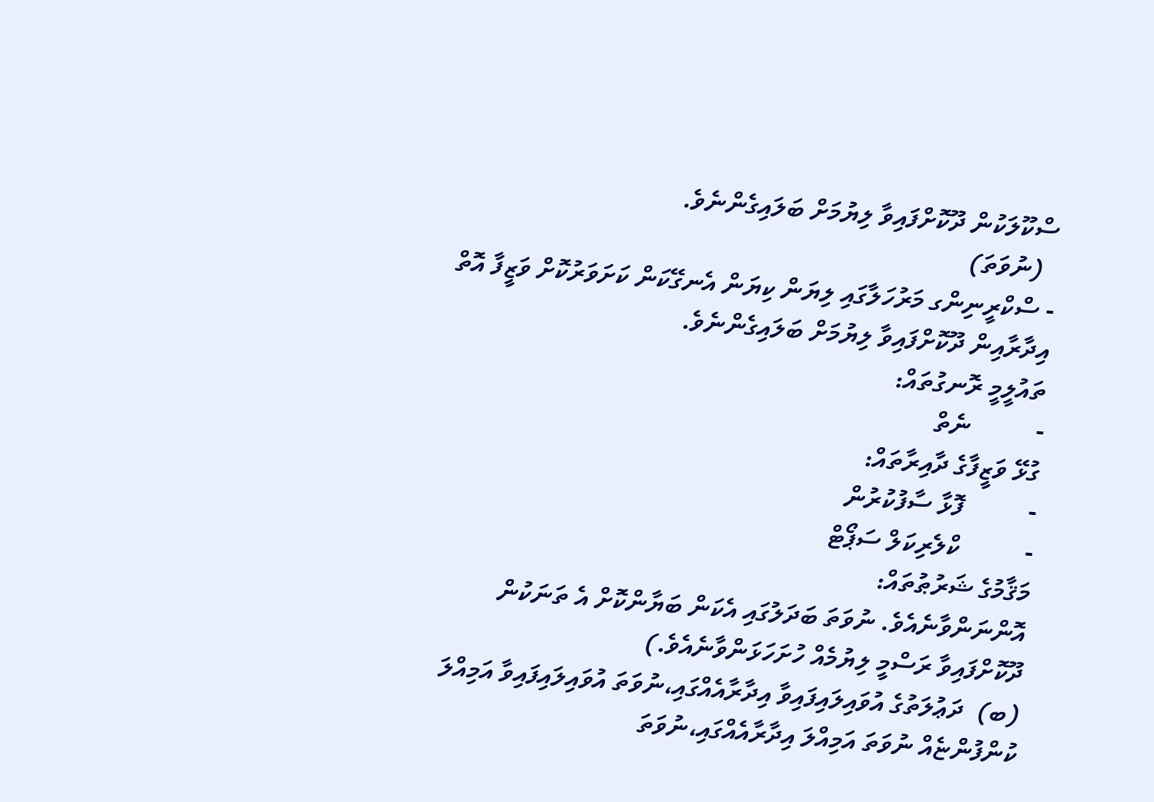ސްކޫލަކުން ދޫކޮށްފައިވާ ލިޔުމަށް ބަލައިގެންނެވެ.
  (ނުވަތަ)
- ސްކްރީނިންގ މަރުހަލާގައި ލިޔަން ކިޔަން އެނގޭކަން ކަށަވަރުކޮށް ވަޒީފާ އޮތް އިދާރާއިން ދޫކޮށްފައިވާ ލިޔުމަށް ބަލައިގެންނެވެ.
ތައުލީމީ ރޮނގުތައް:
-          ނެތް
ގުޅޭ ވަޒީފާގެ ދާއިރާތައް:
-          ފޮޅާ ސާފުކުރުން
-          ކްލެރިކަލް ސަޕޯޓް
މަޤާމުގެ ޝަރުޠުތައް:
އޮންނަންވާނެއެވެ. ނުވަތަ ބަދަލުގައި އެކަން ބަޔާންކޮށް އެ ތަނަކުން ދޫކޮށްފައިވާ ރަސްމީ ލިޔުމެއް ހުށަހަޅަންވާނެއެވެ.)
(ބ)  ދަޢުލަތުގެ އުވައިލައިފައިވާ އިދާރާއެއްގައި،ނުވަތަ އުވައިލައިފައިވާ އަމިއްލަ ކުންފުންޏެއް ނުވަތަ އަމިއްލަ އިދާރާއެއްގައި،ނުވަތަ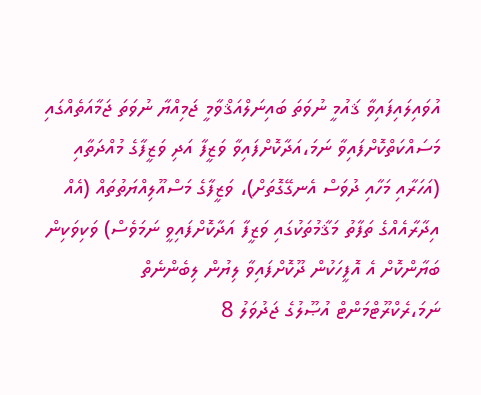އުވައިލައިފައިވާ ޤައުމީ ނުވަތަ ބައިނަލްއަޤްވާމީ ޖަމިއްޔާ ނުވަތަ ޖަމާއަތެއްގައި މަސައްކަތްކޮށްފައިވާ ނަމަ،އަދާކޮށްފައިވާ ވަޒީފާ އަދި ވަޒީފާގެ މުއްދަތާއި (އަހަރާއި މަހާއި ދުވަސް އެނގޭގޮތަށް)، ވަޒީފާގެ މަސްއޫލިއްޔަތުތައް (އެއް އިދާރާއެއްގެ ތަފާތު މަޤާމުތަކުގައި ވަޒީފާ އަދާކޮށްފައިވީ ނަމަވެސް) ވަކިވަކިން ބަޔާންކޮށް އެ އޮފީހަކުން ދޫކޮށްފައިވާ ލިޔުން ލިބެންނެތް ނަމަ،ރެކްރޫޓްމަންޓް އުޞޫލުގެ ޖަދުވަލު 8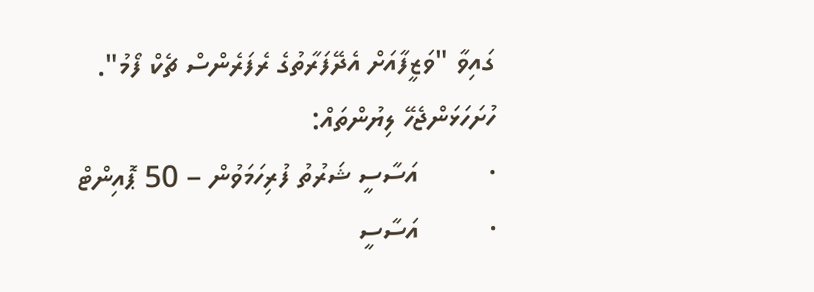ގައިވާ "ވަޒީފާއަށް އެދޭފަރާތުގެ ރެފަރެންސް ޗެކް ފޯމު".
ހުށަހަޅަންޖެހޭ ލިޔުންތައް:
·         އަސާސީ ޝަރުތު ފުރިހަމަވުން – 50 ޕޮއިންޓް
·         އަސާސީ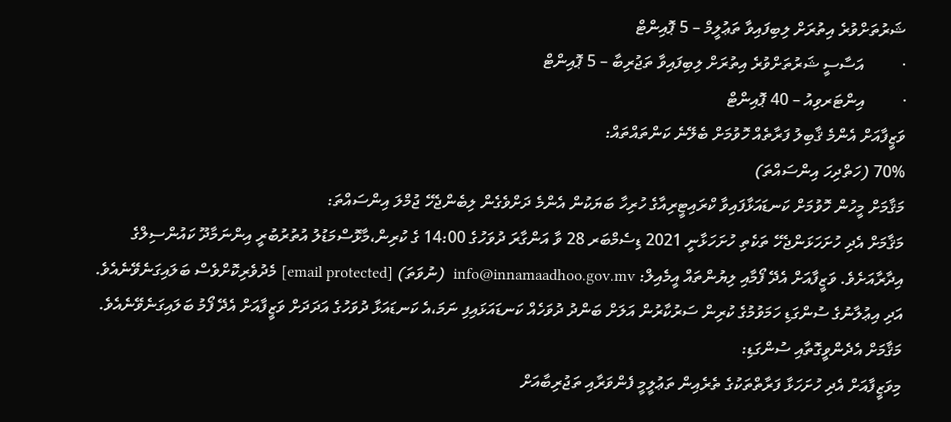ޝަރުތަށްވުރެ އިތުރަށް ލިބިފައިވާ ތަޢުލީމް – 5 ޕޮއިންޓް
·         އަސާސީ ޝަރުތަށްވުރެ އިތުރަށް ލިބިފައިވާ ތަޖުރިބާ – 5 ޕޮއިންޓް
·         އިންޓަރވިއު – 40 ޕޮއިންޓް
ވަޒީފާއަށް އެންމެ ޤާބިލު ފަރާތެއް ހޮވުމަށް ބެލޭނެ ކަންތައްތައް:
70% (ހަތްދިހަ އިންސައްތަ)
މަޤާމަށް މީހުން ހޮވުމަށް ކަނޑައަޅާފައިވާ ކްރައިޓީރިއާގެ ހުރިހާ ބަޔަކުން އެންމެ ދަށްވެގެން ލިބެންޖެހޭ ޖުމްލަ އިންސައްތަ:
މަޤާމަށް އެދި ހުށަހަޅަންޖެހޭ ތަކެތި ހުށަހަޅާނީ 2021 ޑިސެމްބަރ 28 ވާ އަންގާރަ ދުވަހުގެ 14:00 ގެ ކުރިން،މާޅޮސްމަޑުލު އުތުރުބުރީ އިންނަމާދޫ ކައުންސިލްގެ އިދާރާއަށެވެ. ވަޒީފާއަށް އެދޭ ފޯމާއި ލިޔުންތައް އީމެއިލް: info@innamaadhoo.gov.mv  (ނުވަތަ) [email protected] މެދުވެރިކޮށްވެސް ބަލައިގަނެވޭނެއެވެ. އަދި އިޢުލާނުގެ ސުންގަޑި ހަމަވުމުގެ ކުރިން ސަރުކާރުން އަލަށް ބަންދު ދުވަހެއް ކަނޑައަޅައިފި ނަމަ،އެ ކަނޑައަޅާ ދުވަހުގެ އަދަދަށް ވަޒީފާއަށް އެދޭ ފޯމު ބަލައިގަނެވޭނެއެވެ.
މަޤާމަށް އެދެންވީގޮތާއި ސުންގަޑި:
މިވަޒީފާއަށް އެދި ހުށަހަޅާ ފަރާތްތަކުގެ ތެރެއިން ތަޢުލީމީ ފެންވަރާއި ތަޖުރިބާއަށް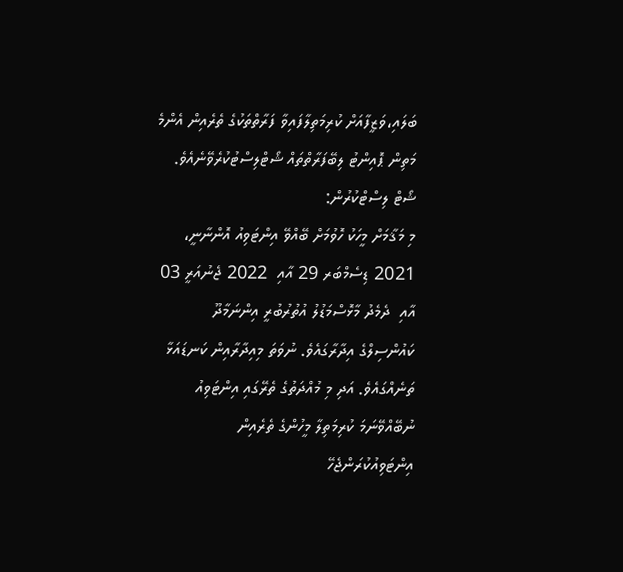ބަލައި،ވަޒީފާއަށް ކުރިމަތިލާފައިވާ ފަރާތްތަކުގެ ތެރެއިން އެންމެ މަތިން ޕޮއިންޓު ލިބޭފަރާތްތައް ޝޯޓްލިސްޓުކުރެވޭނެއެވެ.
ޝޯޓް ލިސްޓްކުރުން:
މި މަޤާމަށް މީހަކު ހޮވުމަށް ބޭއްވޭ އިންޓަވިއު އޮންނާނީ، 2021 ޑިސެމްބަރ 29 އާއި  2022 ޖެނުއަރީ 03 އާއި  ދެމެދު މާޅޮސްމަޑުލު އުތުރުބުރީ އިންނަމާދޫ ކައުންސިލްގެ އިދާރާގައެވެ. ނުވަތަ މިއިދާރާއިން ކަނޑައަޅާ ތަނެއްގައެވެ. އަދި މި މުއްދަތުގެ ތެރޭގައި އިންޓަވިއު ނުބޭއްވޭނަމަ ކުރިމަތިލާ މީހުންގެ ތެރެއިން އިންޓަވިއުކުރަންޖެހޭ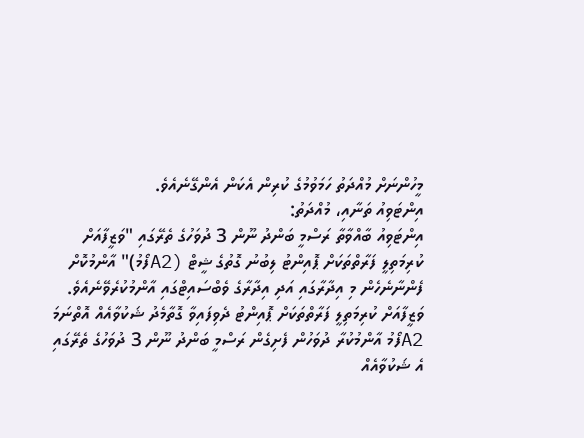މީހުންނަށް މުއްދަތު ހަމަވުމުގެ ކުރިން އެކަން އެންގޭނެއެވެ.
އިންޓަވިއު ތަނާއި، މުއްދަތު:
އިންޓަވިއު ބާއްވާތާ ރަސްމީ ބަންދު ނޫން 3 ދުވަހުގެ ތެރޭގައި "ވަޒީފާއަށް ކުރިމަތިލީ ފަރާތްތަކަށް ޕޮއިންޓު ލިބުނު ގޮތުގެ ޝީޓް (A2ފޯމު)" އާންމުކޮށް ފެންނާނެހެން މި އިދާރާގައި އަދި އިދާރާގެ ވެބްސައިޓްގައި އާންމުކުރެވޭނެއެވެ. ވަޒީފާއަށް ކުރިމަތިލީ ފަރާތްތަކަށް ޕޮއިންޓު ދެވިފައިވާ ގޮތާމެދު ޝަކުވާއެއް އޮތްނަމަ A2ފޯމު އާންމުކުރާ ދުވަހުން ފެށިގެން ރަސްމީ ބަންދު ނޫން 3 ދުވަހުގެ ތެރޭގައި އެ ޝަކުވާއެއް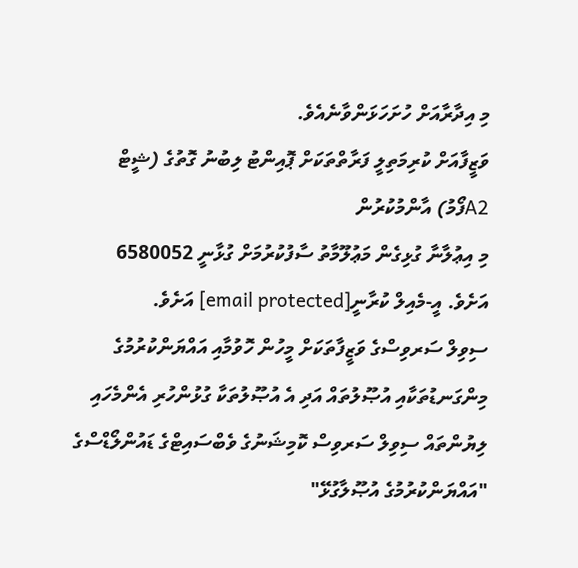މި އިދާރާއަށް ހުށަހަޅަންވާނެއެވެ.
ވަޒީފާއަށް ކުރިމަތިލީ ފަރާތްތަކަށް ޕޮއިންޓު ލިބުނު ގޮތުގެ (ޝީޓް A2ފޯމު) އާންމުކުރުން
މި އިޢުލާނާ ގުޅިގެން މަޢުލޫމާތު ސާފުކުރުމަށް ގުޅާނީ 6580052 އަށެވެ. އީ-މެއިލް ކުރާނީ[email protected] އަށެވެ.
ސިވިލް ސަރވިސްގެ ވަޒީފާތަކަށް މީހުން ހޮވުމާއި އައްޔަންކުރުމުގެ މިންގަނޑުތަކާއި އުޞޫލުތައް އަދި އެ އުޞޫލުތަކާ ގުޅުންހުރި އެންމެހައި ލިޔުންތައް ސިވިލް ސަރވިސް ކޮމިޝަނުގެ ވެބްސައިޓްގެ ޑައުންލޯޑްސްގެ "އައްޔަންކުރުމުގެ އުޞޫލާގުޅޭ"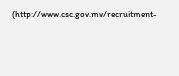(http://www.csc.gov.mv/recruitment-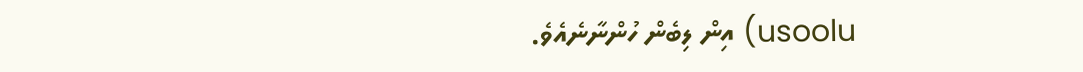usoolu) އިން ލިބެން ހުންނާނެއެވެ.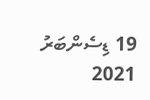19 ޑިސެންބަރު 2021